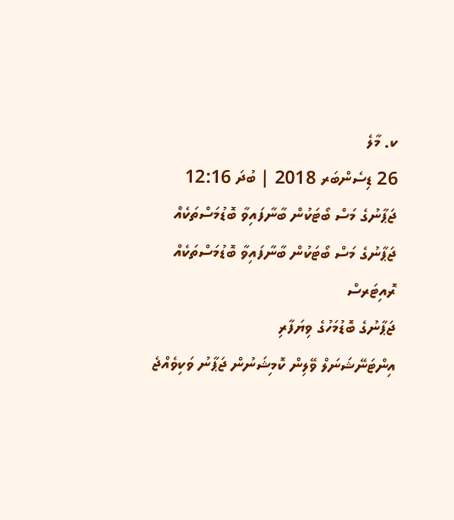ކ. މާލެ
26 ޑިސެންބަރ 2018 | ބުދަ 12:16
ޖަޕާނުގެ މަސް ބޯޓަކުން ބާނާފައިވާ ބޮޑުމަސްތަކެއް
ޖަޕާނުގެ މަސް ބޯޓަކުން ބާނާފައިވާ ބޮޑުމަސްތަކެއް
ރޮއިޓަރސް
ޖަޕާނުގެ ބޮޑުމަހުގެ ވިޔަފާރި
އިންޓަނޭޝަނަލް ވޭލިން ކޮމިޝަނުން ޖަޕާނު ވަކިވެއްޖެ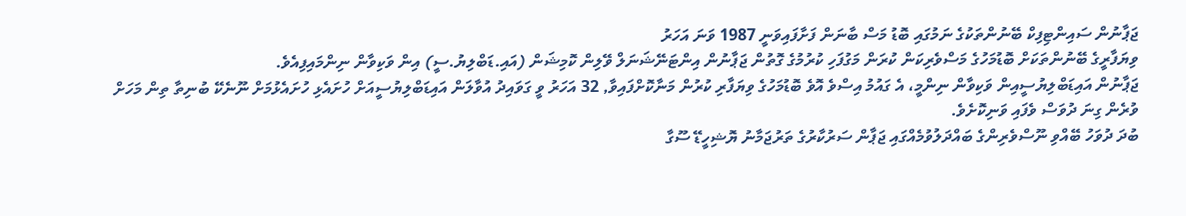ޖަޕާނުން ސައިންޓިފިކް ބޭނުންތަކުގެ ނަމުގައި ބޮޑު މަސް ބާނަން ފަށާފައިވަނީ 1987 ވަނަ އަހަރު
ވިޔަފާރީގެ ބޭނުންތަކަށް ބޮޑުމަހުގެ މަސްވެރިކަން ކުރަން މަގުފަހި ކުރުމުގެ ގޮތުން ޖަޕާނުން އިންޓަނޭޝަނަލް ވޭލިން ކޮމިޝަން (އައި.ޑަބްލިޔު.ސީ) އިން ވަކިވާން ނިންމައިފިއެވެ.
ޖަޕާނުން އައިޑަބްލިޔުސީއިން ވަކިވާން ނިންމީ، އެ ގައުމު އިސްވެ އޮވެ ބޮޑުމަހުގެ ވިޔަފާރި ކުރުން މަނާކޮށްފައިވާ, 32 އަހަރު ވީ ގަވައިދު އުވާލަން އައިޑަބްލިޔުސީއަށް ހުށައެޅި ހުށައެޅުމަށް ނޫނެކޭ ބުނިތާ ތިން މަހަށް ވުރެން ގިނަ ދުވަސް ވެފައި ވަނިކޮށެވެ.
ބުދަ ދުވަހު ބޭއްވި ނޫސްވެރިންގެ ބައްދަލުވުމެއްގައި ޖަޕާން ސަރުކާރުގެ ތަރުޖަމާނު ޔޮޝިހީޑޭ ސޫގާ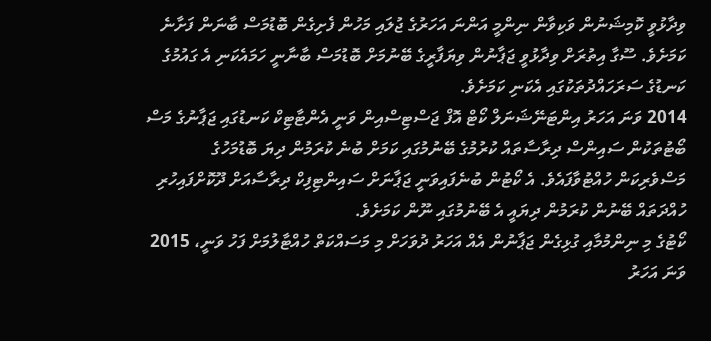ވިދާޅުވީ ކޮމިޝަނުން ވަކިވާން ނިންމީ އަންނަ އަހަރުގެ ޖުލައި މަހުން ފެށިގެން ބޮޑުމަސް ބާނަން ފަށާނެ ކަމަށެވެ. ސޫގާ އިތުރަށް ވިދާޅުވީ ޖަޕާނުން ވިޔަފާރީގެ ބޭނުމަށް ބޮޑުމަސް ބާނާނީ ހަމައެކަނި އެ ގައުމުގެ ކަނޑުގެ ސަރަހައްދުތަކުގައި އެކަނި ކަމަށެވެ.
2014 ވަނަ އަހަރު އިންޓަނޭޝަނަލް ކޯޓް އޮފް ޖަސްޓިސްއިން ވަނީ އެންޓާޓިކް ކަނޑުގައި ޖަޕާނުގެ މަސް ބޯޓުތަކުން ސައިންސް ދިރާސާތައް ކުރުމުގެ ބޭނުމުގައި ކަމަށް ބުނެ ކުރަމުން ދިޔަ ބޮޑުމަހުގެ މަސްވެރިކަން ހުއްޓުވާފައެވެ. އެ ކޯޓުން ބުނެފައިވަނީ ޖަޕާނަށް ސައިންޓިފިކް ދިރާސާއަށް ދޫކޮށްފައިހުރި ހުއްދަތައް ބޭނުން ކުރަމުން ދިޔައީ އެ ބޭނުމުގައި ނޫން ކަމަށެވެ.
ކޯޓުގެ މި ނިންމުމާއި ގުޅިގެން ޖަޕާނުން އެއް އަހަރު ދުވަހަށް މި މަސައްކަތް ހުއްޓާލުމަށް ފަހު ވަނީ، 2015 ވަނަ އަހަރު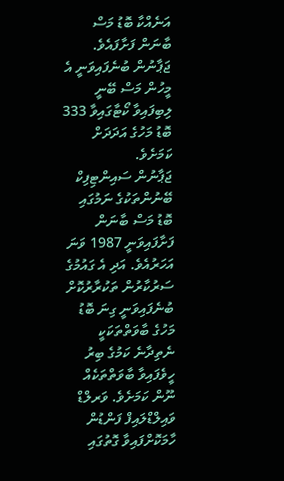އަނެއްކާ ބޮޑު މަސް ބާނަން ފަށާފައެވެ. ޖަޕާނުން ބުނެފައިވަނީ އެ މީހުން މަސް ބޭނީ ލިބިފައިވާ ކޯޓާގައިވާ 333 ބޮޑު މަހުގެ އަދަދަށް ކަމަށެވެ.
ޖަޕާނުން ސައިންޓިފިކް ބޭނުންތަކުގެ ނަމުގައި ބޮޑު މަސް ބާނަން ފަށާފައިވަނީ 1987 ވަނަ އަހަރުއެވެ. އަދި އެ ގައުމުގެ ސަރުކާރުން ތަކުރާރުކޮށް ބުނެފައިވަނީ ގިނަ ބޮޑު މަހުގެ ބާވަތްތަކަކީ ނެތިދާނެ ކަމުގެ ބިރު ހީވެފައިވާ ބާވަތްތަކެއް ނޫން ކަމަށެވެ. ވަރލްޑް ވައިލްޑްލައިފް ފަންޑުން ހާމަކޮށްފައިވާ ގޮތުގައި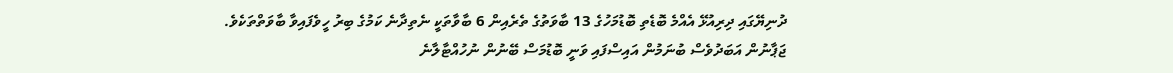ދުނިޔޭގައި ދިރިއުޅޭ އެއްމެ ބޮޑެތި ބޮޑުމަހުގެ 13 ބާވަތުގެ ތެރެއިން 6 ބާވާތަކީ ނެތިދާނެ ކަމުގެ ބިރު ހީވެފައިވާ ބާވަތްތަކެވެ.
ޖަޕާނުން އަބަދުވެސް ބުނަމުން އައިސްފައި ވަނީ ބޮޑުމަސް ބޭނުން ނުހުއްޓާލާނެ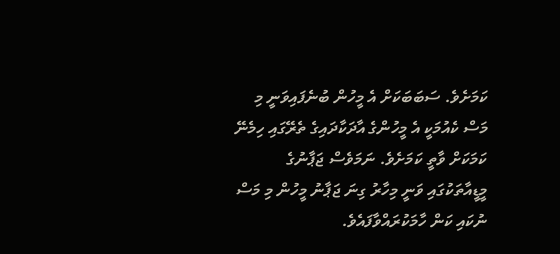ކަމަށެވެ. ސަބަބަކަށް އެ މީހުން ބުނެފައިވަނީ މި މަސް ކެއުމަކީ އެ މީހުންގެ އާދަކާދައިގެ ތެރޭގައި ހިމެނޭ ކަމަކަށް ވާތީ ކަމަށެވެ. ނަމަވެސް ޖަޕާނުގެ މީޑީއާތަކުގައި ވަނީ މިހާރު ގިނަ ޖަޕާނު މީހުން މި މަސް ނުކައި ކަން ހާމަކުރައްވާފައެވެ.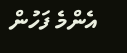އެންމެ ފަހުން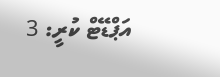އަޕްޑޭޓް ކުރީ: 3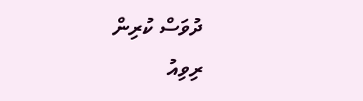ދުވަސް ކުރިން
ރިވިއު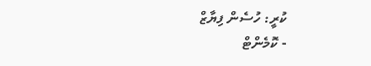ކުރީ: ހުސެން ފިޔާޒް
- ކޮމެންޓް